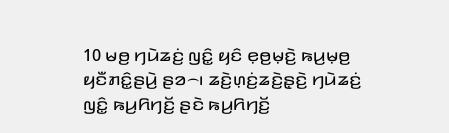10 ꤗꤥ꤬ ꤚꤣꤧꤘꤢꤦ꤬ ꤜꤢꤨ꤭ ꤟꤢꤨ ꤕ꤫ꤥ꤬ꤗ꤫ꤢꤧ꤬ ꤒꤣ꤬ꤗ꤫ꤥ꤬ ꤟꤢꤪꤊꤢꤨ꤭ꤔꤣꤧ꤬ ꤔꤤ꤮꤯ ꤘꤢꤧ꤬ꤛ꤫ꤢꤦ꤬ꤘꤢꤧ꤬ꤔ꤫ꤢꤧ꤬ ꤚꤣꤧꤘꤢꤦ꤬ ꤜꤢꤨ꤭ ꤒꤣ꤬ꤖꤚꤢꤩ꤬ ꤔꤢꤧ ꤒꤣ꤬ꤖꤚꤢꤩ꤬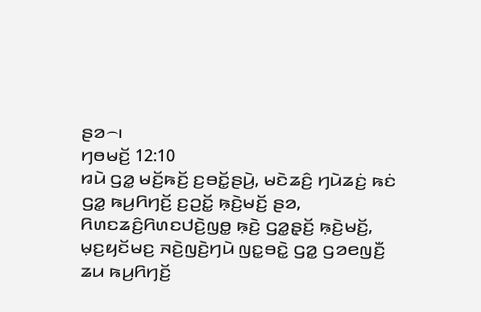ꤔꤤ꤮꤯
ꤚꤥꤗꤢꤩ꤬ 12:10
ꤙꤣꤧ ꤞꤤ꤭ ꤗꤢꤩ꤬ꤒꤢꤩ꤬ ꤢ꤬ꤋꤢꤩ꤭ꤔꤣꤧ꤬, ꤗꤢꤧꤘꤢꤨ꤬ ꤚꤣꤧꤘꤢꤦ꤬ ꤒꤢꤦ ꤞꤤ꤭ ꤒꤣ꤬ꤖꤚꤢꤩ꤬ ꤢ꤬ꤑꤢꤩ꤭ ꤒ꤫ꤢꤧ꤬ꤗꤢꤩ꤬ ꤔꤤ, ꤖꤛꤢꤘꤢꤨ꤬ꤖꤛꤢꤓꤢꤧ꤬ꤜꤥ꤭ ꤒ꤫ꤢꤧ꤬ ꤞꤤ꤭ꤔ꤫ꤢꤩ꤬ ꤒ꤫ꤢꤧ꤬ꤗꤢꤩ꤬, ꤗ꤫ꤢ꤬ꤟꤢꤩꤗꤢ꤬ ꤏꤢꤧ꤬ꤜꤢꤧ꤬ꤚꤣꤧ ꤜꤢ꤭ꤋꤢꤧ꤭ ꤞꤤ꤭ ꤞꤤꤕꤜꤢꤪ꤬ ꤘꤣ ꤒꤣ꤬ꤖꤚꤢꤩ꤬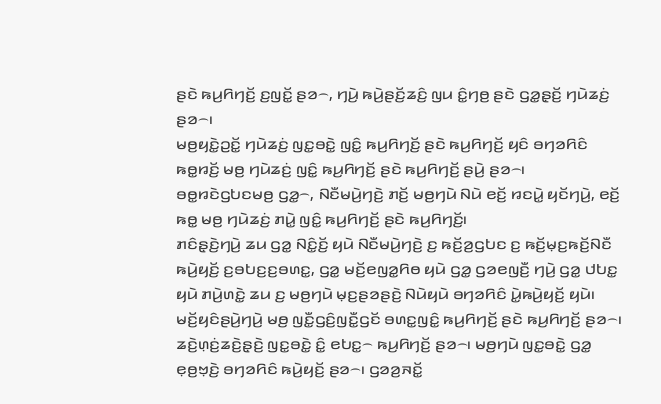ꤔꤢꤧ ꤒꤣ꤬ꤖꤚꤢꤩ꤬ ꤢ꤬ꤜꤢꤩ꤭ ꤔꤤ꤮, ꤚꤣꤧ꤬ ꤒꤣꤧ꤬ꤔꤢꤩ꤬ꤘꤢꤨ꤬ ꤜꤣ ꤢꤨ꤭ꤚꤥ꤬ ꤔꤢꤧ ꤞꤤ꤭ꤔ꤫ꤢꤩ꤬ ꤚꤣꤧꤘꤢꤦ꤬ ꤔꤤ꤮꤯
ꤗꤥ꤬ꤟꤢꤧ꤭ꤑꤢꤩ꤭ ꤚꤣꤧꤘꤢꤦ꤬ ꤜꤢ꤭ꤋꤢꤧ꤭ ꤜꤢꤨ꤭ ꤒꤣ꤬ꤖꤚꤢꤩ꤬ ꤔꤢꤧ ꤒꤣ꤬ꤖꤚꤢꤩ꤬ ꤟꤢꤨ ꤋꤚꤤꤖꤢꤨ ꤒꤥ꤭ꤙꤢꤩ꤬ ꤗꤥ꤬ ꤚꤣꤧꤘꤢꤦ꤬ ꤜꤢꤨ꤭ ꤒꤣ꤬ꤖꤚꤢꤩ꤬ ꤔꤢꤧ ꤒꤣ꤬ꤖꤚꤢꤩ꤬ ꤔꤣꤧ꤬ ꤔꤤ꤮꤯
ꤋꤥ꤭ꤙꤢꤧꤞꤝꤢꤗꤥ꤬ ꤞꤤ꤭꤮, ꤡꤢꤪꤗꤣꤧ꤬ꤚꤢꤧ꤬ ꤊꤢꤩ꤬ ꤗꤥ꤬ꤚꤣꤧ ꤡꤣꤧ ꤕꤢꤩ꤬ ꤙꤢꤣꤧ꤭ ꤟꤢꤩꤚꤣꤧ꤬, ꤕꤢꤩ꤬ ꤒꤥ꤭ ꤗꤥ꤬ ꤚꤣꤧꤘꤢꤦ꤬ ꤊꤣꤧ꤭ ꤜꤢꤨ꤭ ꤒꤣ꤬ꤖꤚꤢꤩ꤬ ꤔꤢꤧ ꤒꤣ꤬ꤖꤚꤢꤩ꤬꤯
ꤊꤢꤨꤔ꤫ꤢꤧ꤬ꤚꤣꤧ꤬ ꤘꤣ ꤞꤤ꤭ ꤡꤢꤨ꤭ꤢꤩ꤬ ꤟꤣꤧ ꤡꤢꤪꤗꤣꤧ꤬ꤚꤢꤧ꤬ ꤢ꤬ ꤒꤢꤩ꤬ꤤ꤬ꤞꤝꤢ ꤢ꤬ ꤒꤢꤩ꤬ꤗ꤫ꤢ꤬ꤒꤢꤩ꤬ꤡꤢꤪ ꤒꤣꤧ꤬ꤟꤢꤩ꤬ ꤢ꤬ꤋꤝꤢ꤬ꤢ꤬ꤋꤛꤢ꤭, ꤞꤤ꤭ ꤗꤢꤩ꤬ꤕꤜꤤ꤭ꤖꤥ ꤟꤣꤧ ꤞꤤ꤭ ꤞꤤꤕꤜꤢꤪ꤬ ꤚꤣꤧ꤬ ꤞꤤ꤭ ꤓꤝꤢ꤭ ꤟꤣꤧ ꤊꤣꤧ꤬ꤛꤢꤧ꤭ ꤘꤣ ꤢ꤬ ꤗꤥ꤬ꤚꤣꤧ ꤗ꤫ꤢ꤬ꤔꤤꤔꤢꤧ꤬ ꤡꤣꤧꤟꤣꤧ ꤋꤚꤤꤖꤢꤨ ꤣꤧ꤭ꤒꤣꤧ꤬ꤟꤢꤩ꤬ ꤟꤣꤧ꤯ ꤗꤢꤩ꤬ꤟꤢꤨꤔꤣꤧ꤬ꤚꤣꤧ꤬ ꤗꤥ꤬ ꤜꤢꤪ꤭ꤞꤢꤨ꤬ꤜꤢꤪ꤭ꤞꤢꤩ ꤋꤛꤢ꤭ꤜꤢꤨ꤭ ꤒꤣ꤬ꤖꤚꤢꤩ꤬ ꤔꤢꤧ ꤒꤣ꤬ꤖꤚꤢꤩ꤬ ꤔꤤ꤮꤯
ꤘꤢꤧ꤬ꤛ꤫ꤢꤦ꤬ꤘꤢꤧ꤬ꤔ꤫ꤢꤧ꤬ ꤜꤢ꤭ꤋꤢꤧ꤭ ꤢꤨ꤭ ꤕꤝꤢ꤭꤮ ꤒꤣ꤬ꤖꤚꤢꤩ꤬ ꤔꤤ꤮꤯ ꤗꤥ꤬ꤚꤣꤧ ꤜꤢ꤭ꤋꤢꤧ꤭ ꤞꤤ꤭ ꤕ꤫ꤥ꤬ꤠ꤫ꤢꤧ꤬ ꤋꤚꤤꤖꤢꤨ ꤒꤣꤧ꤬ꤟꤢꤩ꤬ ꤔꤤ꤮꤯ ꤞꤤꤤ꤬ꤏꤢꤩ꤭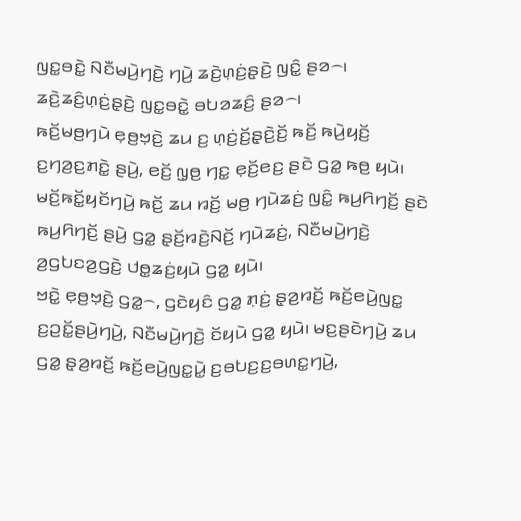ꤜꤢ꤭ꤋꤢꤧ꤭ ꤡꤢꤪꤗꤣꤧ꤬ꤚꤢꤧ꤬ ꤚꤣꤧ꤬ ꤘꤢꤧ꤬ꤛ꤫ꤢꤦ꤬ꤔ꤫ꤢꤧ꤬ ꤜꤢꤨ꤭ ꤔꤤ꤮꤯ ꤘꤢꤧ꤬ꤘꤢꤨ꤬ꤛ꤫ꤢꤦ꤬ꤔ꤫ꤢꤧ꤬ ꤜꤢ꤭ꤋꤢꤧ꤭ ꤋꤝꤤꤘꤢꤨ꤬ ꤔꤤ꤮꤯
ꤒꤢꤩ꤬ꤗꤥ꤬ꤚꤣꤧ ꤕ꤫ꤥ꤬ꤠ꤫ꤢꤧ꤬ ꤘꤣ ꤢ꤬ ꤛ꤫ꤢꤦ꤬ꤢꤩ꤬ꤔ꤫ꤢꤧ꤬ꤢꤩ꤬ ꤒꤢꤩ꤬ ꤒꤣꤧ꤬ꤟꤢꤩ꤬ ꤢ꤬ꤚꤤ꤬ꤢ꤬ꤊꤢꤧ꤭ ꤔꤣꤧ꤬, ꤕꤢꤩ꤬ ꤜ꤫ꤥ꤬ ꤚꤢ꤭ ꤕ꤫ꤢꤩ꤬ꤕꤢ꤬ ꤔꤢꤧ ꤞꤤ꤭ ꤒꤥ꤬ ꤟꤣꤧ꤯ ꤗꤢꤩ꤬ꤒꤢꤩ꤭ꤟꤢꤩꤚꤣꤧ꤬ ꤒꤢꤩ꤬ ꤘꤣ ꤙꤢꤩ꤬ ꤗꤥ꤬ ꤚꤣꤧꤘꤢꤦ꤬ ꤜꤢꤨ꤭ ꤒꤣ꤬ꤖꤚꤢꤩ꤬ ꤔꤢꤧ ꤒꤣ꤬ꤖꤚꤢꤩ꤬ ꤔꤣꤧ꤬ ꤞꤤ꤭ ꤔ꤫ꤢꤩ꤬ꤙꤢꤧ꤬ꤡꤢꤩ꤬ ꤚꤣꤧꤘꤢꤦ꤬, ꤡꤢꤪꤗꤣꤧ꤬ꤚꤢꤧ꤬ ꤤ꤬ꤞꤝꤢꤤ꤬ꤞꤢꤧ꤬ ꤓꤥ꤭ꤘꤢꤦ꤬ꤟꤣꤧ ꤞꤤ꤭ ꤟꤣꤧ꤯
ꤠꤢꤧ꤭ ꤕ꤫ꤥ꤬ꤠ꤫ꤢꤧ꤬ ꤞꤤ꤭꤮, ꤞꤢꤧꤟꤢꤨ ꤞꤤ꤭ ꤊ꤫ꤢꤦ꤬ ꤔ꤫ꤤ꤬ꤙꤢꤩ꤬ ꤒꤢꤩ꤬ꤕꤣꤧ꤬ꤜꤢ꤭ ꤢ꤬ꤑꤢꤩ꤭ꤔꤣꤧ꤬ꤚꤣꤧ꤬, ꤡꤢꤪꤗꤣꤧ꤬ꤚꤢꤧ꤬ ꤢꤩꤟꤣꤧ ꤞꤤ꤭ ꤟꤣꤧ꤯ ꤗꤢ꤬ꤔꤢꤧꤚꤣꤧ꤬ ꤘꤣ ꤞꤤ꤭ ꤔ꤫ꤤ꤬ꤙꤢꤩ꤬ ꤒꤢꤩ꤬ꤕꤣꤧ꤬ꤜꤢ꤭ꤣꤧ꤭ ꤢ꤬ꤋꤝꤢ꤬ꤢ꤬ꤋꤛꤢ꤭ꤚꤣꤧ꤬,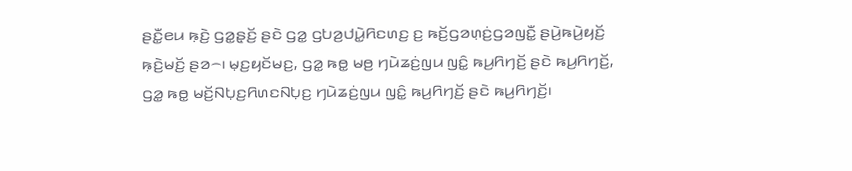ꤔꤢꤪ꤭ꤕꤣ ꤒ꤫ꤢꤧ꤬ ꤞꤤ꤭ꤔ꤫ꤢꤩ꤬ ꤔꤢꤧ ꤞꤤ꤭ ꤞꤝꤤ꤬ꤓꤣꤧ꤭ꤖꤢꤛꤢ꤬ ꤢ꤬ ꤒꤢꤩ꤬ꤞꤤꤛ꤫ꤢꤦ꤬ꤞꤤꤜꤢꤪ꤭ ꤔꤣꤧ꤬ꤒꤣꤧ꤬ꤟꤢꤩ꤬ ꤒ꤫ꤢꤧ꤬ꤗꤢꤩ꤬ ꤔꤤ꤮꤯ ꤗ꤫ꤢ꤬ꤟꤢꤩꤗꤢ꤬, ꤞꤤ꤭ ꤒꤥ꤭ ꤗꤥ꤬ ꤚꤣꤧꤘꤢꤦ꤬ꤜꤣ ꤜꤢꤨ꤭ ꤒꤣ꤬ꤖꤚꤢꤩ꤬ ꤔꤢꤧ ꤒꤣ꤬ꤖꤚꤢꤩ꤬, ꤞꤤ꤭ ꤒꤥ꤭ ꤗꤢꤩ꤬ꤡꤝ꤫ꤢ꤬ꤖꤛꤢꤡꤝ꤫ꤢ꤬ ꤚꤣꤧꤘꤢꤦ꤬ꤜꤣ ꤜꤢꤨ꤭ ꤒꤣ꤬ꤖꤚꤢꤩ꤬ ꤔꤢꤧ ꤒꤣ꤬ꤖꤚꤢꤩ꤬꤯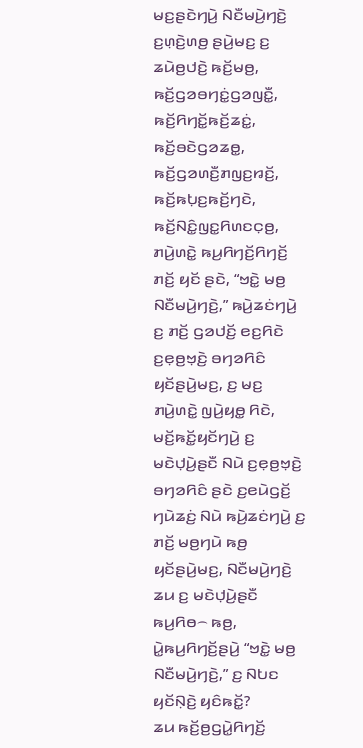ꤗꤢ꤬ꤔꤢꤧꤚꤣꤧ꤬ ꤡꤢꤪꤗꤣꤧ꤬ꤚꤢꤧ꤬ ꤢ꤬ꤛ꤫ꤢꤧ꤬ꤛꤥ꤬ ꤔꤣꤧ꤬ꤗꤢ꤬ ꤢ꤬ ꤘꤣꤧꤥ꤬ꤓꤢꤧ꤬ ꤒꤢꤩ꤬ꤗꤥ꤬, ꤒꤢꤩ꤬ꤞꤤꤋꤚꤢꤦ꤭ꤞꤤꤜꤢꤪ꤭, ꤒꤢꤩ꤬ꤖꤚꤢꤩ꤭ꤒꤢꤩ꤬ꤘꤢꤦ꤭, ꤒꤢꤩ꤬ꤋꤢꤧꤞꤤꤘꤥ꤭, ꤒꤢꤩ꤬ꤞꤤꤛꤢꤪ꤬ꤊꤜꤢ꤬ꤙꤢꤩ꤬, ꤒꤢꤩ꤬ꤒꤝ꤫ꤢ꤬ꤒꤢꤩ꤬ꤚꤢꤧ, ꤒꤢꤩ꤬ꤡꤢꤨ꤭ꤜꤢ꤭ꤖꤛꤢꤍ꤫ꤥ꤬,
ꤊꤣꤧ꤬ꤛꤢꤧ꤭ ꤒꤣ꤬ꤖꤚꤢꤩ꤬ꤖꤚꤢꤩ꤬ ꤊꤢꤩ꤬ ꤟꤢꤩ ꤔꤢꤧ, “ꤠꤢꤧ꤭ ꤗꤥ꤬ ꤡꤢꤪꤗꤣꤧ꤬ꤚꤢꤧ꤬,” ꤒꤣꤧ꤬ꤘꤢꤦꤚꤣꤧ꤬ ꤢ꤬ ꤊꤢꤩ꤬ ꤞꤤꤓꤢꤩ꤬ ꤕꤢ꤬ꤖꤢꤧ ꤢ꤬ꤕ꤫ꤥ꤬ꤠ꤫ꤢꤧ꤬ ꤋꤚꤤꤖꤢꤨ ꤟꤢꤩꤔꤣꤧ꤬ꤗꤢ꤬, ꤢ꤬ ꤗꤢ꤬ ꤊꤣꤧ꤬ꤛꤢꤧ꤭ ꤜꤣꤧ꤬ꤟꤥ꤭ ꤖꤢꤧ, ꤗꤢꤩ꤬ꤒꤢꤩ꤭ꤟꤢꤩꤚꤣꤧ꤬ ꤢ꤬ ꤗꤢꤧꤓ꤫ꤣꤧ꤬ꤔꤢꤪ ꤡꤣꤧ ꤢ꤬ꤕ꤫ꤥ꤬ꤠ꤫ꤢꤧ꤬ ꤋꤚꤤꤖꤢꤨ ꤔꤢꤧ ꤢ꤬ꤕꤣꤧꤞꤢꤩ꤬ ꤚꤣꤧꤘꤢꤦ꤬ ꤡꤣꤧ ꤒꤣꤧ꤬ꤘꤢꤦꤚꤣꤧ꤬ ꤢ꤬ ꤊꤢꤩ꤬ ꤗꤥ꤬ꤚꤣꤧ ꤒꤥ꤬ ꤟꤢꤩꤔꤣꤧ꤬ꤗꤢ꤬, ꤡꤢꤪꤗꤣꤧ꤬ꤚꤢꤧ꤬ ꤘꤣ ꤢ꤬ ꤗꤢꤧꤓ꤫ꤣꤧ꤬ꤔꤢꤪ ꤒꤣ꤬ꤖꤥ꤮ ꤒꤥ꤬, ꤣꤧ꤭ꤒꤣ꤬ꤖꤚꤢꤩ꤬ꤔꤣꤧ꤬ “ꤠꤢꤧ꤭ ꤗꤥ꤬ ꤡꤢꤪꤗꤣꤧ꤬ꤚꤢꤧ꤬,” ꤢ꤬ ꤡꤝꤢ ꤟꤢꤩꤡ꤫ꤢꤧ꤬ ꤟꤢꤨꤒꤢꤩ꤭?
ꤘꤣ ꤒꤢꤩ꤬ꤥ꤬ꤞꤣꤧ꤭ꤖꤚꤢꤩ꤬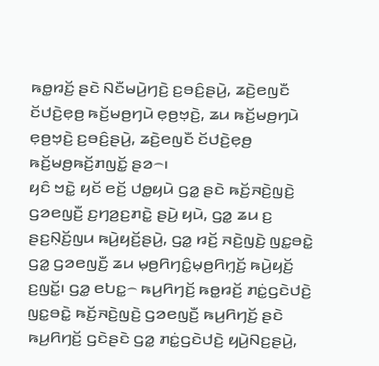ꤒꤥ꤭ꤙꤢꤩ꤬ ꤔꤢꤧ ꤡꤢꤪꤗꤣꤧ꤬ꤚꤢꤧ꤬ ꤢ꤬ꤋꤢꤨ꤬ꤔꤣꤧ꤬, ꤘꤢꤧ꤬ꤕꤜꤢꤪ ꤢꤩꤓꤢꤧ꤬ꤕ꤫ꤥ꤬ ꤒꤢꤩ꤬ꤗꤥ꤬ꤚꤣꤧ ꤕ꤫ꤥ꤬ꤠ꤫ꤢꤧ꤬, ꤘꤣ ꤒꤢꤩ꤬ꤗꤥ꤬ꤚꤣꤧ ꤕ꤫ꤥ꤬ꤠ꤫ꤢꤧ꤬ ꤢ꤬ꤋꤢꤨ꤬ꤔꤣꤧ꤬, ꤘꤢꤧ꤬ꤕꤜꤢꤪ ꤢꤩꤓꤢꤧ꤬ꤕ꤫ꤥ꤬ ꤒꤢꤩ꤬ꤗꤥ꤬ꤒꤢꤩ꤬ꤊꤜꤢꤩ꤭ ꤔꤤ꤮꤯
ꤟꤢꤨ ꤠꤢꤧ꤭ ꤟꤢꤩ ꤕꤢꤩ꤬ ꤓꤥ꤭ꤟꤣꤧ ꤞꤤ꤭ ꤔꤢꤧ ꤒꤢꤩ꤬ꤏꤢꤧ꤬ꤜꤢꤧ꤬ ꤞꤤꤕꤜꤢꤪ꤬ ꤢ꤬ꤚꤤ꤬ꤢ꤬ꤊꤢꤧ꤭ ꤔꤣꤧ꤬ ꤟꤣꤧ, ꤞꤤ꤭ ꤘꤣ ꤢ꤬ ꤔꤢ꤬ꤡ꤫ꤢꤩ꤬ꤜꤣ ꤒꤣꤧ꤬ꤟꤢꤩ꤬ꤔꤣꤧ꤬, ꤞꤤ꤭ ꤙꤢꤩ꤬ ꤏꤢꤧ꤬ꤜꤢꤧ꤬ ꤜꤢ꤭ꤋꤢꤧ꤭ ꤞꤤ꤭ ꤞꤤꤕꤜꤢꤪ꤬ ꤘꤣ ꤗ꤫ꤥ꤬ꤖꤚꤢꤨ꤭ꤗ꤫ꤥ꤬ꤖꤚ꤫ꤢꤩ꤬ ꤒꤣꤧ꤬ꤟꤢꤩ꤬ ꤢ꤬ꤜꤢꤩ꤭꤯ ꤞꤤ꤭ ꤕꤝꤢ꤭꤮ ꤒꤣ꤬ꤖꤚꤢꤩ꤬ ꤒꤥ꤭ꤙꤢꤩ꤬ ꤊꤢꤦ꤭ꤞꤢꤧꤓꤢꤧ꤬ ꤜꤢ꤭ꤋꤢꤧ꤭ ꤒꤢꤩ꤬ꤏꤢꤧ꤬ꤜꤢꤧ꤬ ꤞꤤꤕꤜꤢꤪ꤬ ꤒꤣ꤬ꤖꤚꤢꤩ꤬ ꤔꤢꤧ ꤒꤣ꤬ꤖꤚꤢꤩ꤬ ꤞꤢꤧꤔꤢꤧ ꤞꤤ꤭ ꤊꤢꤦ꤭ꤞꤢꤧꤓꤢꤧ꤬ ꤟꤣꤧ꤬ꤡꤢ꤬ꤔꤣꤧ꤬,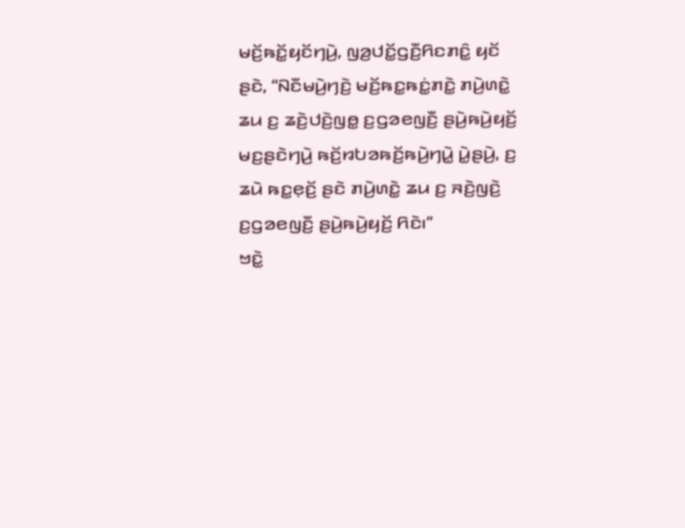ꤗꤢꤩ꤬ꤒꤢꤩ꤭ꤟꤢꤩꤚꤣꤧ꤬, ꤜꤤ꤬ꤓꤢꤩ꤭ꤞꤢꤪ꤬ꤖꤢꤊꤢꤨ꤭ ꤟꤢꤩ ꤔꤢꤧ, “ꤡꤢꤪꤗꤣꤧ꤬ꤚꤢꤧ꤬ ꤗꤢꤩ꤬ꤒꤢ꤭ꤒꤢꤦ꤭ꤊꤢꤧ꤭ ꤊꤣꤧ꤬ꤛꤢꤧ꤭ ꤘꤣ ꤢ꤬ ꤘꤢꤧ꤬ꤓꤢꤧ꤬ꤜꤥ꤭ ꤢ꤬ꤞꤤꤕꤜꤢꤪ꤬ ꤔꤣꤧ꤬ꤒꤣꤧ꤬ꤟꤢꤩ꤬ ꤗꤢ꤬ꤔꤢꤧꤚꤣꤧ꤬ ꤒꤢꤩ꤬ꤙꤝꤤꤒꤢꤩ꤬ꤒꤣꤧ꤬ꤚꤣꤧ꤭ ꤣꤧ꤭ꤔꤣꤧ꤬, ꤢ꤬ ꤘꤣꤧ ꤒꤢ꤭ꤕ꤫ꤢꤩ꤬ ꤔꤢꤧ ꤊꤣꤧ꤬ꤛꤢꤧ꤭ ꤘꤣ ꤢ꤬ ꤏꤢꤧ꤬ꤜꤢꤧ꤬ ꤢ꤬ꤞꤤꤕꤜꤢꤪ꤬ ꤔꤣꤧ꤬ꤒꤣꤧ꤬ꤟꤢꤩ꤬ ꤖꤢꤧ꤯”
ꤠꤢꤧ꤭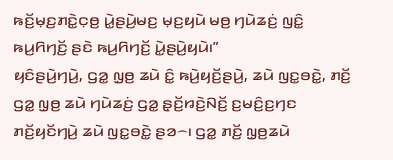ꤒꤢꤩ꤬ꤗ꤫ꤢ꤬ꤊꤢꤧ꤭ꤍ꤫ꤥ꤬ ꤣꤧ꤭ꤔꤣꤧ꤬ꤗꤢ꤬ ꤗ꤫ꤢ꤬ꤟꤣꤧ ꤗꤥ꤬ ꤚꤣꤧꤘꤢꤦ꤬ ꤜꤢꤨ꤭ ꤒꤣ꤬ꤖꤚꤢꤩ꤬ ꤔꤢꤧ ꤒꤣ꤬ꤖꤚꤢꤩ꤬ ꤣꤧ꤭ꤔꤣꤧ꤬ꤟꤣꤧ꤯”
ꤟꤢꤨꤔꤣꤧ꤬ꤚꤣꤧ꤬, ꤞꤤ꤭ ꤜ꤫ꤥ꤬ ꤘꤣꤧ ꤢꤨ꤭ ꤒꤣꤧ꤬ꤟꤢꤩ꤬ꤔꤣꤧ꤬, ꤘꤣꤧ ꤜꤢ꤭ꤋꤢꤧ꤭, ꤊꤢꤩ꤬ ꤞꤤ꤭ ꤜ꤫ꤥ꤬ ꤘꤣꤧ ꤚꤣꤧꤘꤢꤦ꤬ ꤞꤤ꤭ ꤔ꤫ꤢꤩ꤬ꤙꤢꤧ꤬ꤡꤢꤩ꤬ ꤢ꤬ꤗꤢꤨ꤬ꤢ꤬ꤚꤢ ꤊꤢꤩ꤬ꤟꤢꤩꤚꤣꤧ꤬ ꤘꤣꤧ ꤜꤢ꤭ꤋꤢꤧ꤭ ꤔꤤ꤮꤯ ꤞꤤ꤭ ꤊꤢꤩ꤬ ꤜ꤫ꤥ꤬ꤘꤣꤧ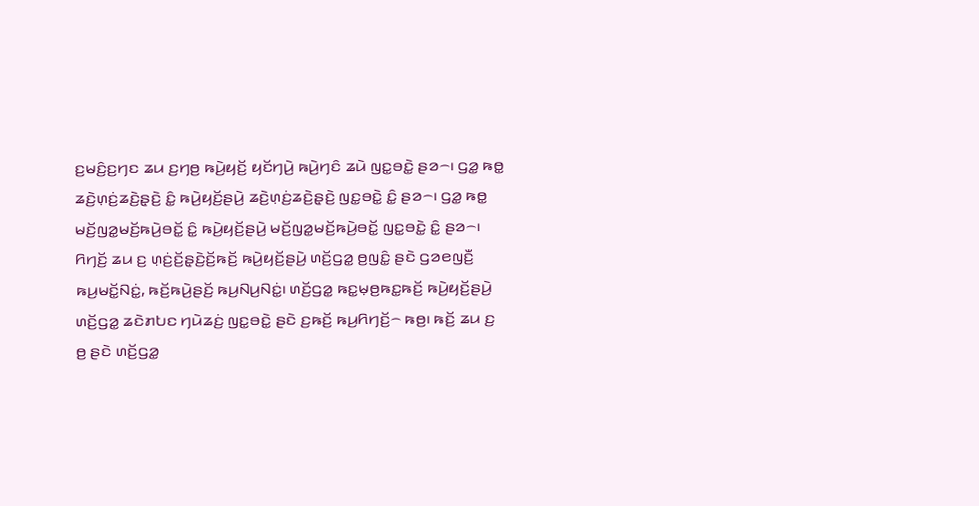ꤢ꤬ꤗꤢꤨ꤬ꤢ꤬ꤚꤢ ꤘꤣ ꤢ꤬ꤚꤥ꤬ ꤒꤣꤧ꤬ꤟꤢꤩ꤬ ꤟꤢꤩꤚꤣꤧ꤬ ꤒꤣꤧ꤬ꤚꤢꤨ ꤘꤣꤧ ꤜꤢ꤭ꤋꤢꤧ꤭ ꤔꤤ꤮꤯ ꤞꤤ꤭ ꤒꤥ꤭ ꤘꤢꤧ꤬ꤛ꤫ꤢꤦ꤬ꤘꤢꤧ꤬ꤔ꤫ꤢꤧ꤬ ꤢꤨ꤭ ꤒꤣꤧ꤬ꤟꤢꤩ꤬ꤔꤣꤧ꤬ ꤘꤢꤧ꤬ꤛ꤫ꤢꤦ꤬ꤘꤢꤧ꤬ꤔ꤫ꤢꤧ꤬ ꤜꤢ꤭ꤋꤢꤧ꤭ ꤢꤨ꤭ ꤔꤤ꤮꤯ ꤞꤤ꤭ ꤒꤥ꤭ ꤗꤢꤩ꤬ꤜꤤ꤭ꤗꤢꤩ꤬ꤒꤣꤧ꤬ꤋꤢꤩ꤭ ꤢꤨ꤭ ꤒꤣꤧ꤬ꤟꤢꤩ꤬ꤔꤣꤧ꤬ ꤗꤢꤩ꤬ꤜꤤ꤭ꤗꤢꤩ꤬ꤒꤣꤧ꤬ꤋꤢꤩ꤭ ꤜꤢ꤭ꤋꤢꤧ꤭ ꤢꤨ꤭ ꤔꤤ꤮꤯
ꤖꤚꤢꤩ꤬ ꤘꤣ ꤢ꤬ ꤛ꤫ꤢꤦ꤬ꤢꤩ꤬ꤔ꤫ꤢꤧ꤬ꤢꤩ꤬ꤒꤢꤩ꤬ ꤒꤣꤧ꤬ꤟꤢꤩ꤬ꤔꤣꤧ꤬ ꤛꤢꤩ꤬ꤞꤤ꤭ ꤥ꤬ꤜꤢꤨ꤭ ꤔꤢꤧ ꤞꤤꤕꤜꤢꤪ꤬ ꤒꤣ꤬ꤗꤢꤩ꤭ꤡꤢꤦ꤭, ꤒꤢꤩ꤬ꤒꤣꤧ꤬ꤔꤢꤩ꤬ ꤒꤣ꤬ꤡꤣ꤬ꤡꤢꤦ꤭꤯ ꤛꤢꤩ꤬ꤞꤤ꤭ ꤒꤢ꤭ꤗ꤫ꤥ꤬ꤒꤢ꤭ꤒꤢꤩ꤬ ꤒꤣꤧ꤬ꤟꤢꤩ꤬ꤔꤣꤧ꤬ ꤛꤢꤩ꤬ꤞꤤ꤭ ꤘꤢꤧꤊꤝꤢ ꤚꤣꤧꤘꤢꤦ꤬ ꤜꤢ꤭ꤋꤢꤧ꤭ ꤔꤢꤧ ꤢ꤬ꤒꤢꤩ꤬ ꤒꤣ꤬ꤖꤚꤢꤩ꤬꤮ ꤒꤥ꤬꤯ ꤒꤢꤩ꤬ ꤘꤣ ꤢ꤬ ꤥ꤬ ꤔꤢꤧ ꤛꤢꤩ꤬ꤞꤤ꤭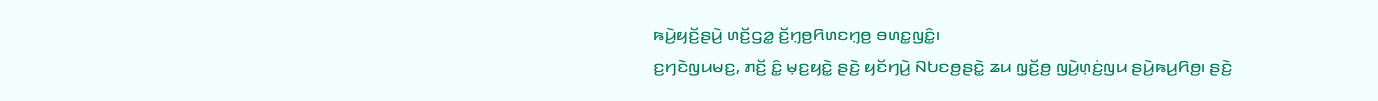ꤒꤣꤧ꤬ꤟꤢꤩ꤬ꤔꤣꤧ꤬ ꤛꤢꤩ꤬ꤞꤤ꤭ ꤢꤩ꤬ꤚ꤫ꤥ꤬ꤖꤛꤢꤚ꤫ꤥ꤬ ꤋꤛꤢ꤭ꤜꤢꤨ꤭꤯
ꤢ꤬ꤚꤢꤧꤜꤣꤗꤢ꤬, ꤊꤢꤩ꤬ ꤢꤨ꤭ ꤗ꤫ꤢ꤬ꤟꤢꤧ꤭ ꤔꤢꤧ꤬ ꤟꤢꤩꤚꤣꤧ꤬ ꤡꤝꤢꤥ꤬ꤔꤢꤧ꤭ ꤘꤣ ꤜ꤫ꤢꤩ꤬ꤥ꤬ ꤜꤣꤧ꤬ꤛ꤫ꤢꤦ꤬ꤜꤣ ꤔꤣꤧ꤬ꤒꤣ꤬ꤖꤥ꤬꤯ ꤔꤢꤧ꤬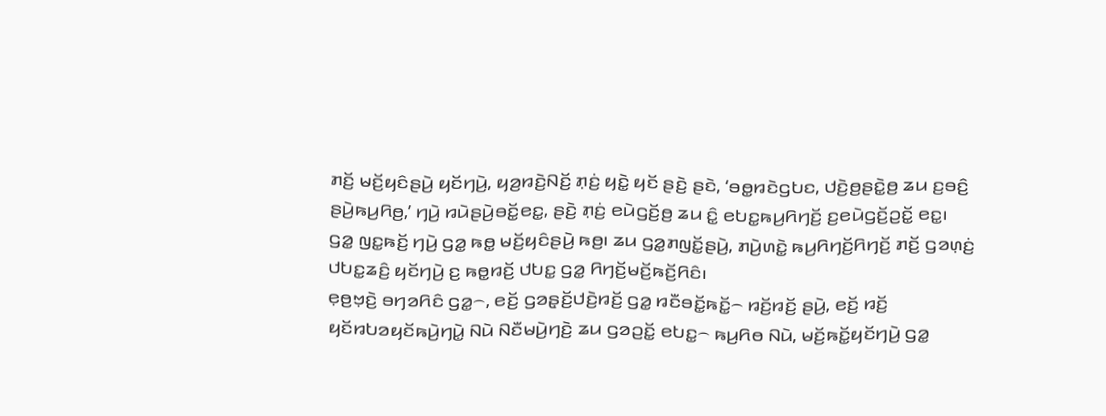ꤊꤢꤩ꤬ ꤗꤢꤩ꤬ꤟꤢꤨꤔꤣꤧ꤬ ꤟꤢꤩꤚꤣꤧ꤬, ꤟꤤ꤬ꤙꤢꤧ꤬ꤡꤢꤩ꤬ ꤊ꤫ꤢꤦ꤬ ꤟꤢꤧ꤭ ꤟꤢꤩ ꤔꤢꤧ꤬ ꤔꤢꤧ, ‘ꤋꤥ꤭ꤙꤢꤧꤞꤝꤢ, ꤓꤢꤧ꤬ꤥ꤬ꤔꤢꤧ꤭ꤥ꤬ ꤘꤣ ꤢ꤬ꤋꤢꤨ꤬ ꤔꤣꤧ꤬ꤒꤣ꤬ꤖꤥ꤬,’ ꤚꤣꤧ꤬ ꤙꤣꤧꤔꤣꤧ꤬ꤋꤢꤩ꤭ꤕꤢ꤭, ꤔꤢꤧ꤬ ꤊ꤫ꤢꤦ꤬ ꤕꤣꤧꤞꤢꤩ꤬ꤥ꤬ ꤘꤣ ꤢꤨ꤭ ꤕꤝꤢ꤭ꤒꤣ꤬ꤖꤚꤢꤩ꤬ ꤢ꤬ꤕꤣꤧꤞꤢꤩ꤬ꤑꤢꤩ꤭ ꤕꤢ꤭꤯
ꤞꤤ꤭ ꤜꤢ꤭ꤒꤢꤩ꤬ ꤚꤣꤧ꤬ ꤞꤤ꤭ ꤒꤥ꤭ ꤗꤢꤩ꤬ꤟꤢꤨꤔꤣꤧ꤬ ꤒꤥ꤬꤯ ꤘꤣ ꤞꤤ꤭ꤊꤜꤢꤩ꤭ꤔꤣꤧ꤬, ꤊꤣꤧ꤬ꤛꤢꤧ꤭ ꤒꤣ꤬ꤖꤚꤢꤩ꤬ꤖꤚꤢꤩ꤬ ꤊꤢꤩ꤬ ꤞꤤꤛ꤫ꤢꤦ꤬ ꤓꤝꤢ꤭ꤘꤢꤨ꤬ ꤟꤢꤩꤚꤣꤧ꤬ ꤢ꤬ ꤒꤥ꤭ꤙꤢꤩ꤬ ꤓꤝꤢ꤭ ꤞꤤ꤭ ꤖꤚꤢꤩ꤬ꤗꤢꤩ꤬ꤒꤢꤩ꤬ꤖꤢꤨ꤯
ꤕ꤫ꤥ꤬ꤠ꤫ꤢꤧ꤬ ꤋꤚꤤꤖꤢꤨ ꤞꤤ꤭꤮, ꤕꤢꤩ꤬ ꤞꤤꤔ꤫ꤢꤩ꤬ꤓꤢꤧ꤬ꤙꤢꤩ꤬ ꤞꤤ꤭ ꤙꤢꤪꤋꤢꤩ꤭ꤒꤢꤩ꤭꤮ ꤙꤢꤩ꤬ꤙꤢꤩ꤬ ꤔꤣꤧ꤬, ꤕꤢꤩ꤬ ꤙꤢꤩ꤬ ꤟꤢꤩꤙꤝꤤꤟꤢꤩꤒꤣꤧ꤬ꤚꤣꤧ꤭ ꤡꤣꤧ ꤡꤢꤪꤗꤣꤧ꤬ꤚꤢꤧ꤬ ꤘꤣ ꤞꤤꤑꤢꤩ꤭ ꤕꤝꤢ꤭꤮ ꤒꤣ꤬ꤖꤥ ꤡꤣꤧ, ꤗꤢꤩ꤬ꤒꤢꤩ꤭ꤟꤢꤩꤚꤣꤧ꤬ ꤞꤤ꤭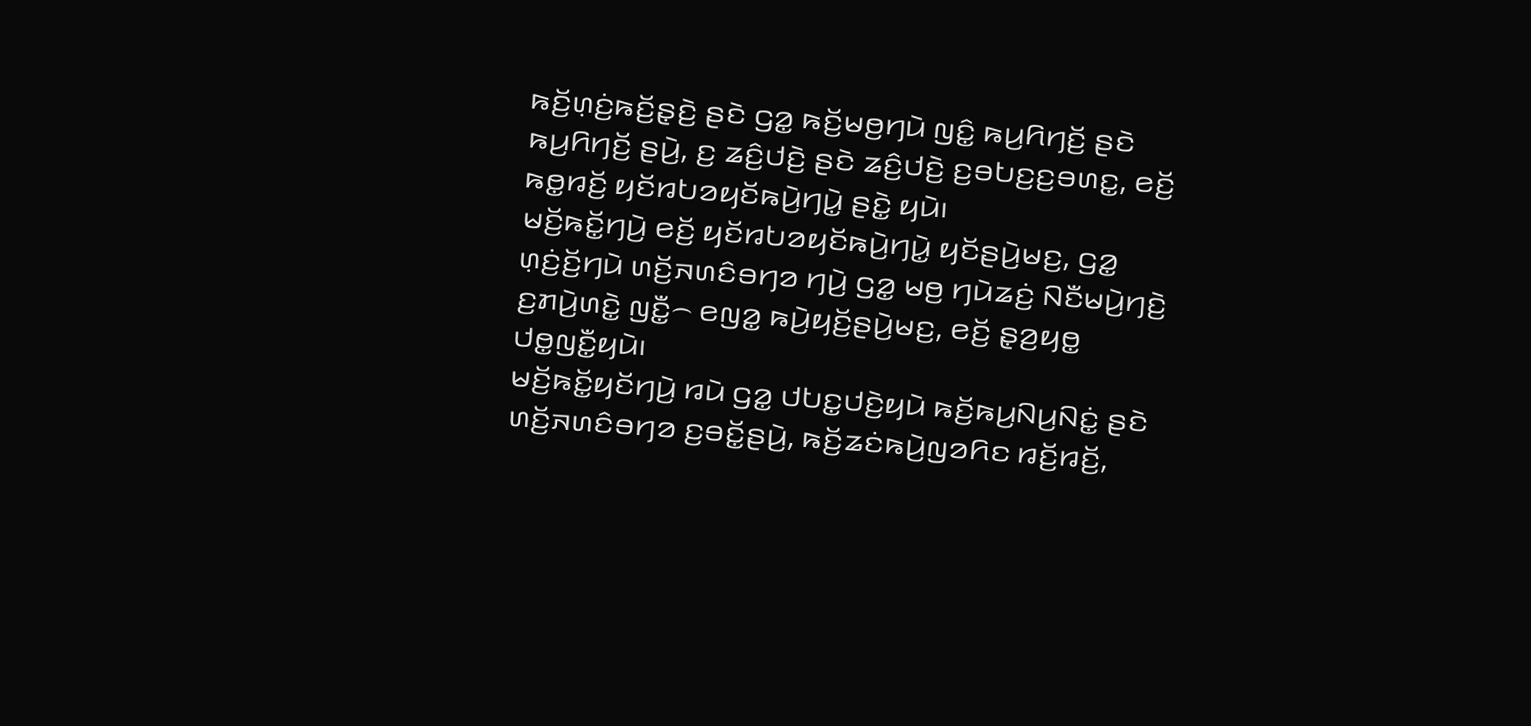ꤒꤢꤩ꤬ꤛ꤫ꤢꤦ꤬ꤒꤢꤩ꤬ꤔ꤫ꤢꤧ꤬ ꤔꤢꤧ ꤞꤤ꤭ ꤒꤢꤩ꤬ꤗꤥ꤬ꤚꤣꤧ ꤜꤢꤨ꤭ ꤒꤣ꤬ꤖꤚꤢꤩ꤬ ꤔꤢꤧ ꤒꤣ꤬ꤖꤚꤢꤩ꤬ ꤔꤣꤧ꤬, ꤢ꤬ ꤘꤢꤨ꤬ꤓꤢꤧ꤬ ꤔꤢꤧ ꤘꤢꤨ꤬ꤓꤢꤧ꤬ ꤢ꤬ꤋꤝꤢ꤬ꤢ꤬ꤋꤛꤢ꤭, ꤕꤢꤩ꤬ ꤒꤥ꤭ꤙꤢꤩ꤬ ꤟꤢꤩꤙꤝꤤꤟꤢꤩꤒꤣꤧ꤬ꤚꤣꤧ꤭ ꤔꤢꤧ꤭ ꤟꤣꤧ꤯
ꤗꤢꤩ꤬ꤒꤢꤩ꤭ꤚꤣꤧ꤬ ꤕꤢꤩ꤬ ꤟꤢꤩꤙꤝꤤꤟꤢꤩꤒꤣꤧ꤬ꤚꤣꤧ꤭ ꤟꤢꤩꤔꤣꤧ꤬ꤗꤢ꤬, ꤞꤤ꤭ ꤛ꤫ꤢꤦ꤬ꤢꤩ꤬ꤚꤣꤧ ꤛꤢꤩ꤬ꤏꤛꤢꤨꤋꤚꤤ ꤚꤣꤧ꤬ ꤞꤤ꤭ ꤗꤥ꤬ ꤚꤣꤧꤘꤢꤦ꤬ ꤡꤢꤪꤗꤣꤧ꤬ꤚꤢꤧ꤬ ꤢ꤬ꤊꤣꤧ꤬ꤛꤢꤧ꤭ ꤜꤢꤪ꤭꤮ ꤕꤜꤤ꤭ ꤒꤣꤧ꤬ꤟꤢꤩ꤬ꤔꤣꤧ꤬ꤗꤢ꤬, ꤕꤢꤩ꤬ ꤔ꤫ꤤ꤬ꤟꤥ꤭ ꤓꤥ꤭ꤜꤢꤪ꤭ꤟꤣꤧ꤯
ꤗꤢꤩ꤬ꤒꤢꤩ꤭ꤟꤢꤩꤚꤣꤧ꤬ ꤙꤣꤧ ꤞꤤ꤭ ꤓꤝꤢ꤭ꤓꤢꤧ꤬ꤟꤣꤧ ꤒꤢꤩ꤬ꤒꤣ꤬ꤡꤣ꤬ꤡꤢꤦ꤭ ꤔꤢꤧ ꤛꤢꤩ꤬ꤏꤛꤢꤨꤋꤚꤤ ꤢ꤬ꤋꤢꤩ꤭ꤔꤣꤧ꤬, ꤒꤢꤩ꤬ꤘꤢꤦꤒꤣꤧ꤬ꤜꤤꤖꤢ ꤙꤢꤩ꤬ꤙꤢꤩ꤬,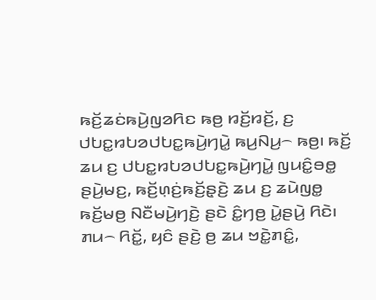ꤒꤢꤩ꤬ꤘꤢꤦꤒꤣꤧ꤬ꤜꤤꤖꤢ ꤒꤥ꤬ ꤙꤢꤩ꤬ꤙꤢꤩ꤬, ꤢ꤬ ꤓꤝꤢ꤭ꤙꤝꤤꤓꤝꤢ꤭ꤒꤣꤧ꤬ꤚꤣꤧ꤭ ꤒꤣ꤬ꤡꤣ꤬꤮ ꤒꤥ꤬꤯ ꤒꤢꤩ꤬ ꤘꤣ ꤢ꤬ ꤓꤝꤢ꤭ꤙꤝꤤꤓꤝꤢ꤭ꤒꤣꤧ꤬ꤚꤣꤧ꤭ ꤜꤣꤢꤨ꤭ꤋꤥ꤭ ꤔꤣꤧ꤬ꤗꤢ꤬, ꤒꤢꤩ꤬ꤛ꤫ꤢꤦ꤬ꤒꤢꤩ꤬ꤔ꤫ꤢꤧ꤬ ꤘꤣ ꤢ꤬ ꤘꤣꤧꤜꤥ꤭ ꤒꤢꤩ꤬ꤗꤥ꤬ ꤡꤢꤪꤗꤣꤧ꤬ꤚꤢꤧ꤬ ꤔꤢꤧ ꤢꤨ꤭ꤚꤥ꤬ ꤣꤧ꤭ꤔꤣꤧ꤬ ꤖꤢꤧ꤯
ꤊꤣ꤮ ꤖꤢꤩ꤭, ꤟꤢꤨ ꤔꤢꤧ꤬ ꤥ꤬ ꤘꤣ ꤠꤢꤧ꤭ꤊꤢꤨ꤭,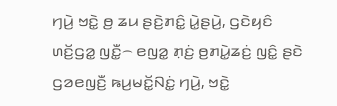ꤚꤣꤧ꤬ ꤠꤢꤧ꤭ ꤥ꤬ ꤘꤣ ꤔꤢꤧ꤬ꤊꤢꤨ꤭ ꤣꤧ꤭ꤔꤣꤧ꤬, ꤞꤢꤧꤟꤢꤨ ꤛꤢꤩ꤬ꤞꤤ꤭ ꤜꤢꤪ꤭꤮ ꤕꤜꤤ꤭ ꤊ꤫ꤢꤦ꤬ ꤥ꤬ꤊꤣꤧ꤭ꤘꤢꤦ꤬ ꤜꤢꤨ꤭ ꤔꤢꤧ ꤞꤤꤕꤜꤢꤪ꤬ ꤒꤣ꤬ꤗꤢꤩ꤭ꤡꤢꤦ꤭ ꤚꤣꤧ꤬, ꤠꤢꤧ꤭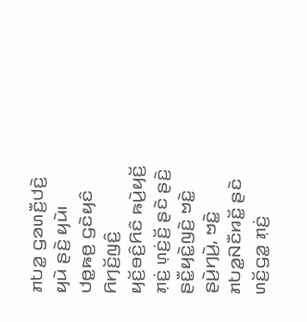ꤊꤝꤤ꤭ ꤞꤤꤛꤢꤪ꤬ꤓꤢꤧ꤬ ꤟꤣꤧ ꤔꤢꤧ꤬ ꤟꤣꤧ꤯ ꤓꤥ꤭ꤒꤥ꤬ ꤞꤢꤧꤟꤢꤨ ꤖꤚꤢꤩ꤬ꤜꤢꤨ꤬ ꤟꤢꤩ꤬ꤋꤢꤨ꤬ꤖꤢꤨ ꤒꤣꤧ꤬ꤟꤢꤩ꤬ ꤊ꤫ꤢꤦ꤬ ꤛ꤫ꤢꤦ꤬ꤢꤩ꤬ ꤔꤢꤧ ꤔꤢꤧ꤬ ꤔꤢꤪ꤭ꤟꤢꤧ꤭ꤜꤢꤧ꤬ ꤠꤢꤧ꤭ ꤔꤣꤧ꤬ꤚꤣꤧ꤬, ꤠꤢꤧ꤭ ꤊꤝꤤ꤭ꤡꤢꤪꤙꤢꤩ꤭ ꤔꤢꤧ ꤛꤢꤩ꤬ꤞꤤ꤭ ꤊ꤫ꤢꤦ꤬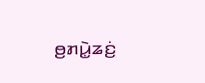ꤥ꤬ꤊꤣꤧ꤭ꤘꤢꤦ꤬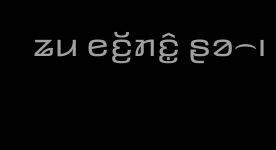ꤘꤣ ꤕꤢꤩ꤬ꤊꤢꤨ꤭ ꤔꤤ꤮꤯